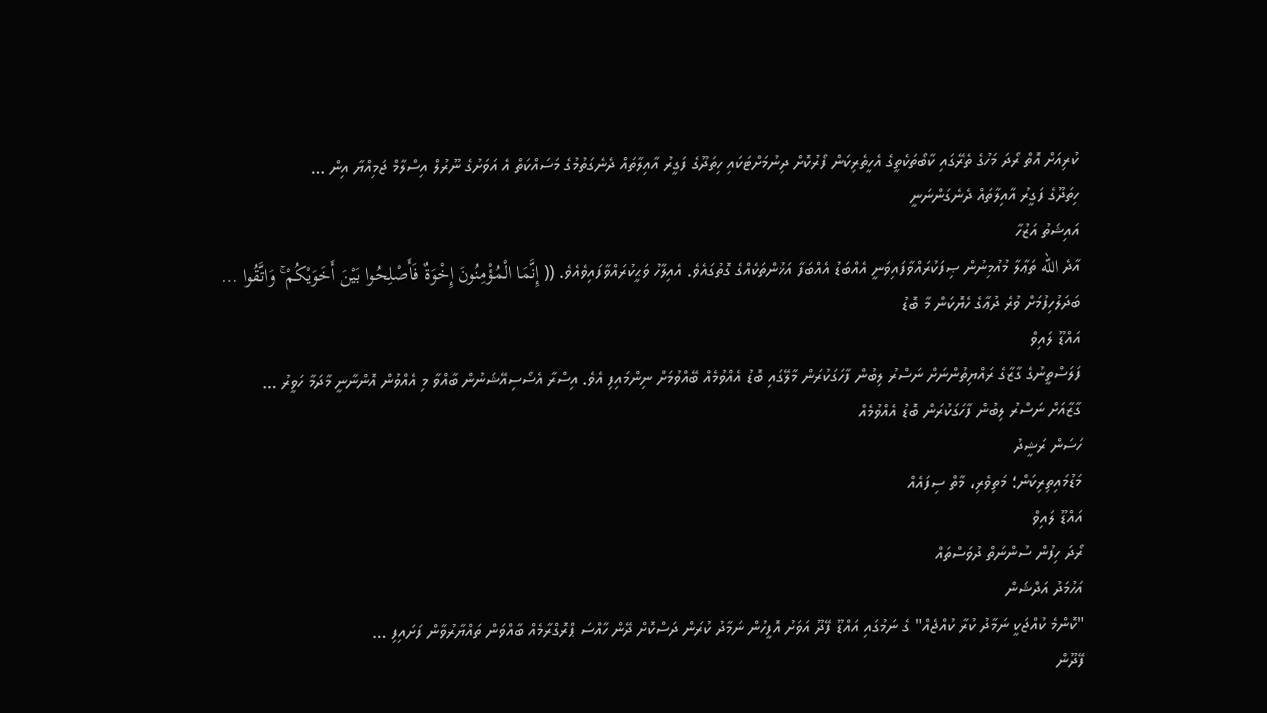ކުރިއަށް އޮތް ރޯދަ މަހުގެ ތެރޭގައި ކާބޯތަކެތީގެ އެހީތެރިކަން ފޯރުކޮށް ދިނުމަށްޓަކައި ހިތަދޫގެ ފަގީރު އާއިލާތައް ދެނެގަތުމުގެ މަސައްކަތް އެ އަވަށުގެ ނޫރުލް އިސްލާމް ޖަމިއްޔާ އިން …
ހިތަދޫގެ ފަގީރު އާއިލާތައް ދެނެގަންނަނީ
އައިޝަތު އަޒުހާ
އާދެ الله ތަޢާލާ މުއުމިނުން ޞިފަކުރައްވާފައިވަނީ އެއްބަޑު އެއްބަފާ އަޚުންތަކެއްގެ ގޮތުގައެވެ. އެއިލާހު ވަޙީކުރައްވާފައިވެއެވެ. (( إِنَّمَا الْمُؤْمِنُونَ إِخْوَةٌ فَأَصْلِحُوا بَيْنَ أَخَوَيْكُمْ ۚ وَاتَّقُوا …
ބަދަލުހިފުމަށް ވުރެ ދުޢާގެ ހެޔޮކަން މާ ބޮޑު
އައްޑޫ ލައިވް
ފަލަސްތީނުގެ ގާޒާގެ ރައްޔިތުންނަށް ނަސްރު ލިބުން ފާހަގަކުރަން މާލޭގައި ބޮޑު އެއްވުމެއް ބޭއްވުމަށް ނިންމައިފި އެވެ. އިސްރާ އެސޯސިއޭޝަނުން ބާއްވާ މި އެއްވުން އޮންނާނީ މާދަމާ ހަވީރު …
ގާޒާއަށް ނަސްރު ލިބުން ފާހަގަކުރަން ބޮޑު އެއްވުމެއް
ހަސަން ރަޝީދު
މަޑުމައިތިރިކަން؛ މަތިވެރި، މާތް ސިފައެއް
އައްޑޫ ލައިވް
ރޯދަ ހިފުން ސުންނަތް ދުވަސްތައް
އަހުމަދު އަދްޝަން
"ކޮންމެ ކުއްޖަކީ ނަމާދު ކުރާ ކުއްޖެއް" ގެ ނަމުގައި އައްޑޫ ފޭދޫ އަވަށު އޮފީހުން ނަމާދު ކުރަން ދަސްކޮށް ދޭން ހާއްސަ ޕްރޮގްރާމެއް ބާއްވަން ތައްޔާރުވާން ފަށައިފި …
ފޭދޫން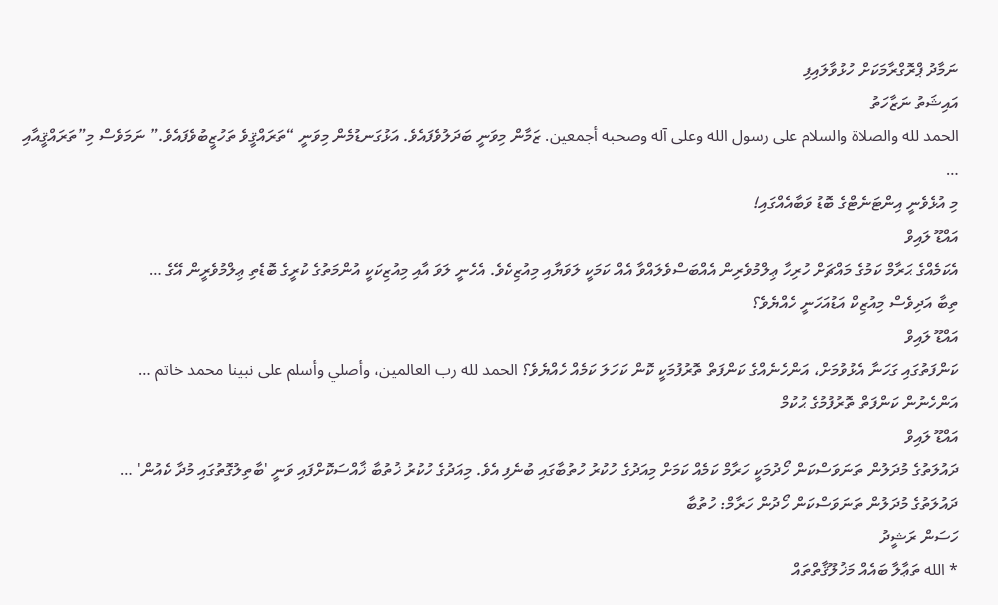ނަމާދު ޕްރޮގްރާމަކަށް ހުޅުވާލައިފި
އައިޝަތު ނަޒާހަތު
الحمد لله والصلاة والسلام على رسول الله وعلى آله وصحبه أجمعين. ޒަމާން މިވަނީ ބަދަލުވެފައެވެ. އަޅުގަނޑުމެން މިވަނީ “ތަރައްޤީވެ ތަހުޒީބުވެފައެވެ.” ނަމަވެސް މި”ތަރައްޤީއާއި …
މި އުޅެވެނީ އިންޓަނެޓްގެ ބޮޑު ވަބާއެއްގައި!
އައްޑޫ ލައިވް
އެކަމެއްގެ ޙަރާމް ކަމުގެ މައްޗަށް ހުރިހާ ޢިލްމުވެރިން އެއްބަސްވެލައްވާ އެއް ކަމަކީ ލަވަޔާއި މިއުޒިކެވެ. އެހެނީ ލަވަ އާއި މިއުޒިކަކީ އުންމަތުގެ ކުރީގެ ބޮޑެތި ޢިލްމުވެރީން އޭގެ …
ތިބާ އަދިވެސް މިއުޒިކް އަޑުއަހަނީ ހެއްޔެވެ؟
އައްޑޫ ލައިވް
ކަންފަތުގައި ގަހަނާ އެޅުވުމަށް، އަންހެނެއްގެ ކަންފަތް ތޮރުފުމަކީ ކޮން ކަހަލަ ކަމެއް ހެއްޔެވެ؟ الحمد لله رب العالمين، وأصلي وأسلم على نبينا محمد خاتم …
އަންހެނުން ކަންފަތް ތޮރުފުމުގެ ޙުކުމް
އައްޑޫ ލައިވް
ދައުލަތުގެ މުދަލުން ތަނަވަސްކަން ހޯދުމަކީ ހަރާމް ކަމެއް ކަމަށް މިއަދުގެ ހުކުރު ހުތުބާގައި ބުނެފި އެވެ. މިއަދުގެ ހުކުރު ޚުތުބާ ޚާއްސަކޮށްފައި ވަނީ 'ބާތިލުގޮތުގައި މުދާ ކެއުން' …
ދައުލަތުގެ މުދަލުން ތަނަވަސްކަން ހޯދުން ހަރާމް: ހުތުބާ
ހަސަން ރަޝީދު
* الله ތަޢާލާ ބައެއް މަޚުލޫޤާތްތައް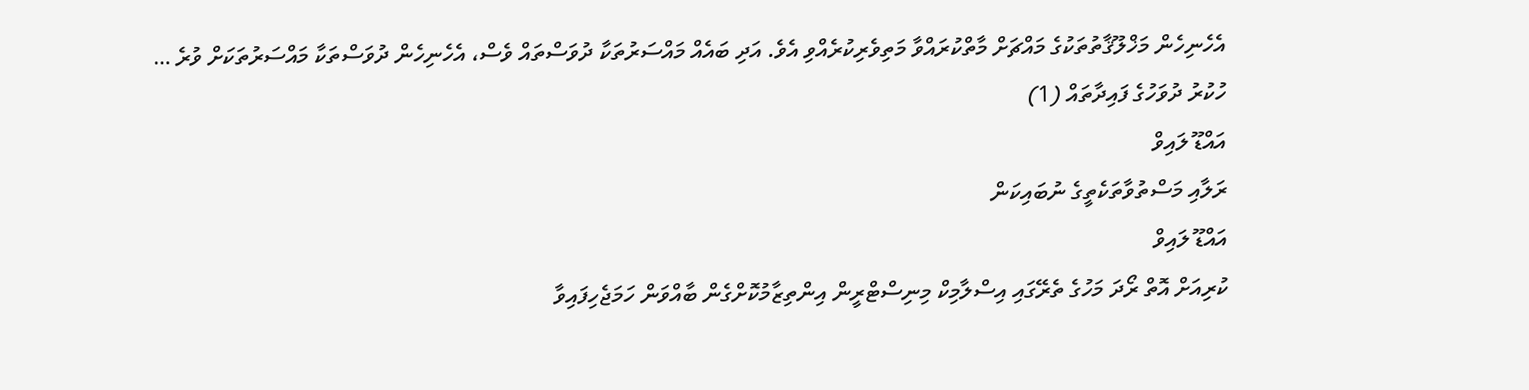އެހެނިހެން މަޚްލޫޤާތުތަކުގެ މައްޗަށް މާތްކުރައްވާ މަތިވެރިކުރެއްވި އެވެ. އަދި ބައެއް މައްސަރުތަކާ ދުވަސްތައް ވެސް، އެހެނިހެން ދުވަސްތަކާ މައްސަރުތަކަށް ވުރެ …
ހުކުރު ދުވަހުގެ ފައިދާތައް (1)
އައްޑޫ ލައިވް
ރަލާއި މަސްތުވާތަކެތީގެ ނުބައިކަން
އައްޑޫ ލައިވް
ކުރިއަށް އޮތް ރޯދަ މަހުގެ ތެރޭގައި އިސްލާމިކް މިނިސްޓްރީން އިންތިޒާމުކޮށްގެން ބާއްވަން ހަމަޖެހިފައިވާ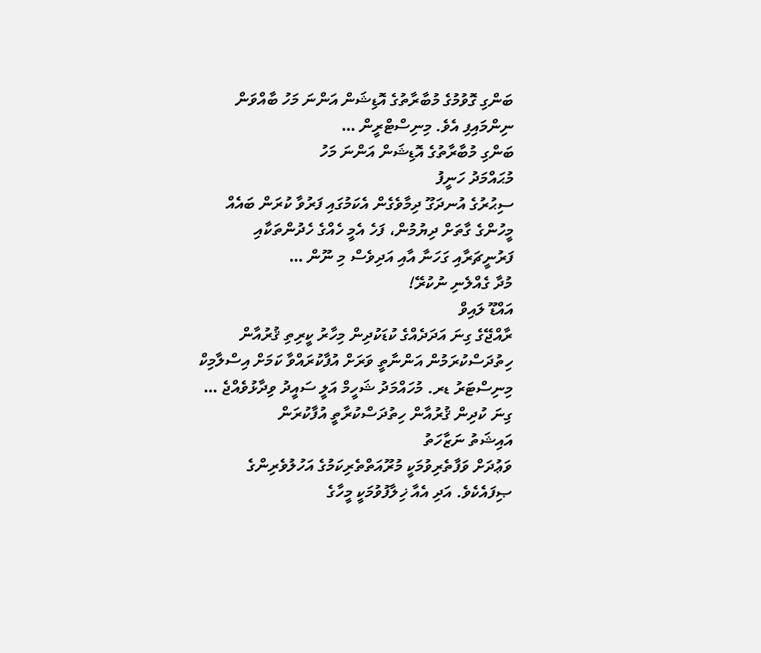ބަންގި ގޮވުމުގެ މުބާރާތުގެ އޮޑިޝަން އަންނަ މަހު ބާއްވަން ނިންމައިފި އެވެ. މިނިސްޓްރީން …
ބަންގި މުބާރާތުގެ އޮޑިޝަން އަންނަ މަހު
މުޙައްމަދު ހަނީފު
ސިޙުރުގެ އުނދަގޫ ދިމާވެގެން އެކަމުގައި ފަރުވާ ކުރަން ބައެއް މީހުންގެ ގާތަށް ދިޔުމުން، ފަހެ އެމީ ހެއްގެ ހެދުންތަކާއި ފަރުނީޗަރާއި ގަހަނާ އާއި އަދިވެސް މި ނޫން …
މުދާ ގެއްލެނި ނުކުރޭ!
އައްޑޫ ލައިވް
ރާއްޖޭގެ ގިނަ އަދަދެއްގެ ކުޑަކުދިން މިހާރު ކީރިތި ޤުރުއާން ހިތުދަސްކުރަމުން އަންނާތީ ވަރަށް އުފާކުރައްވާ ކަމަށް އިސްލާމިކް މިނިސްޓަރު ޑރ. މުހައްމަދު ޝަހީމް އަލީ ސައީދު ވިދާޅުވެއްޖެ …
ގިނަ ކުދިން ޤުރުއާން ހިތުދަސްކުރާތީ އުފާކުރަން
އައިޝަތު ނަޒާހަތު
ވަޢުދަށް ވަފާތެރިވުމަކީ މުރޫއަތްތެރިކަމުގެ އަހުލުވެރިންގެ ޞިފައެކެވެ. އަދި އެއާ ޚިލާފުވުމަކީ މީހާގެ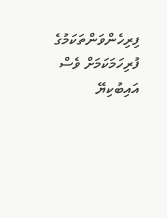ފިރިހެންވަންތަކަމުގެ ފުރިހަމަކަމަށް ވެސް އައިބުކިޔޭ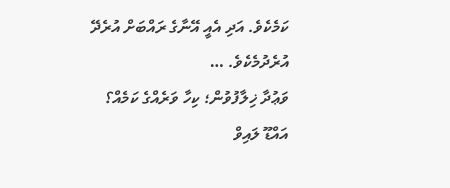ކަމެކެވެ. އަދި އެއީ އޭނާގެ ރައްބަށް އުރެދޭ އުރެދުމެކެވެ. …
ވަޢުދާ ޚިލާފުވުން؛ ކިހާ ވަރެއްގެ ކަމެއް؟
އައްޑޫ ލައިވް